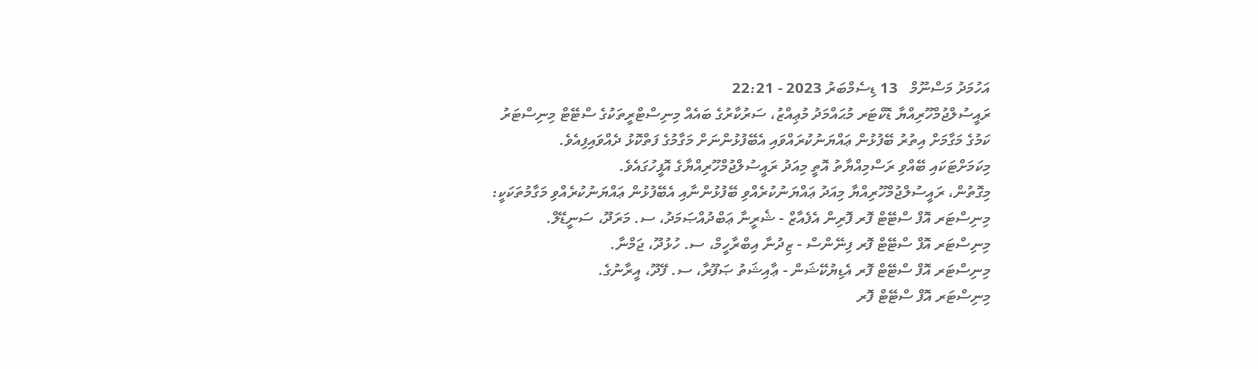އަހުމަދު މަސްނޫމް   13 ޑިސެމްބަރު 2023 - 22:21
ރައީސުލްޖުމްހޫރިއްޔާ ޑޮކްޓަރ މުޙައްމަދު މުޢިއްޒު، ސަރުކާރުގެ ބައެއް މިނިސްޓްރީތަކުގެ ސްޓޭޓް މިނިސްޓަރު ކަމުގެ މަގާމަށް އިތުރު ބޭފުޅުން ޢައްޔަނުކުރައްވައި އެބޭފުޅުންނަށް މަގާމުގެ ފަތްކޮޅު ދެއްވައިފިއެވެ.
މިކަމަށްޓަކައި ބޭއްވި ރަސްމިއްޔާތު އޮތީ މިއަދު ރައީސުލްޖުމްހޫރިއްޔާގެ އޮފީހުގައެވެ.
މިގޮތުން، ރައީސުލްޖުމްހޫރިއްޔާ މިއަދު ޢައްޔަނުކުރެއްވި ބޭފުޅުންނާއި އެބޭފުޅުން ޢައްޔަނުކުރެއްވި މަގާމުތަކަކީ:
މިނިސްޓަރ އޮފް ސްޓޭޓް ފޮރ ފޮރިން އެފެއާޒް - ޝެރީނާ ޢަބްދުއްޞަމަދު، ސ. މަރަދޫ، ސަނީޑޭލް.
މިނިސްޓަރ އޮފް ސްޓޭޓް ފޮރ ފިނޭންސް - ޒިދުނާ އިބްރާހީމް، ސ. ހުޅުދޫ، ޖަމްނާ.
މިނިސްޓަރ އޮފް ސްޓޭޓް ފޮރ އެޑިޔުކޭޝަން - ޢާއިޝަތު ޞަފޫރާ، ސ. ފޭދޫ، އީރާނުގެ.
މިނިސްޓަރ އޮފް ސްޓޭޓް ފޮރ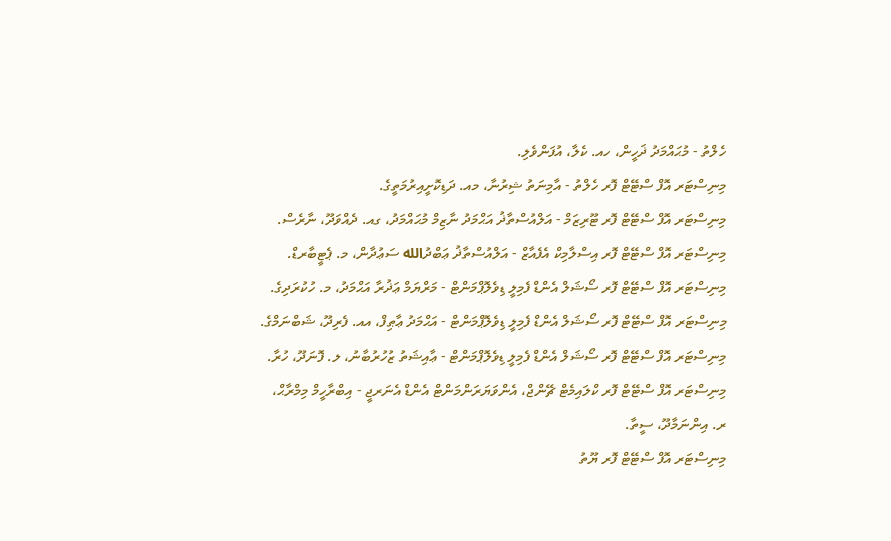ހެލްތު - މުޙައްމަދު ޛަހީން، ހއ. ކެލާ، އުފަންވެލި.
މިނިސްޓަރ އޮފް ސްޓޭޓް ފޮރ ހެލްތު - އާމިނަތު ޝިރުނާ، މއ. ދަޑިކޮށީއިރުމަތީގެ.
މިނިސްޓަރ އޮފް ސްޓޭޓް ފޮރ ޓޫރިޒަމް - އަލްއުސްތާޛު އަޙްމަދު ނާޒިމް މުޙައްމަދު، ގއ. ދެއްވަދޫ، ނާރެސް.
މިނިސްޓަރ އޮފް ސްޓޭޓް ފޮރ އިސްލާމިކް އެފެއާޒް - އަލްއުސްތާޛު ޢަބްދުالله ސަޢުދާން، މ. ޕެޓީބާރޑް.
މިނިސްޓަރ އޮފް ސްޓޭޓް ފޮރ ސޯޝަލް އެންޑް ފެމިލީ ޑިވެލޮޕްމަންޓް - މަރްޔަމް ޢަޛުރާ އަޙްމަދު، މ. ހުކުރަދިގެ.
މިނިސްޓަރ އޮފް ސްޓޭޓް ފޮރ ސޯޝަލް އެންޑް ފެމިލީ ޑިވެލޮޕްމަންޓް - އަޙްމަދު ޢާޠިފް، އއ. ފެރިދޫ، ޝަބްނަމްގެ.
މިނިސްޓަރ އޮފް ސްޓޭޓް ފޮރ ސޯޝަލް އެންޑް ފެމިލީ ޑިވެލޮޕްމަންޓް - ޢާއިޝަތު ޒުހުރުބާނު، ލ. ފޮނަދޫ، ހުރާ.
މިނިސްޓަރ އޮފް ސްޓޭޓް ފޮރ ކްލައިމެޓް ޗޭންޖް، އެންވަޔަރަންމަންޓް އެންޑް އެނަރޖީ - އިބްރާހީމް މިމްރާޙް، ރ. އިންނަމާދޫ، ސީތާ.
މިނިސްޓަރ އޮފް ސްޓޭޓް ފޮރ ޔޫތު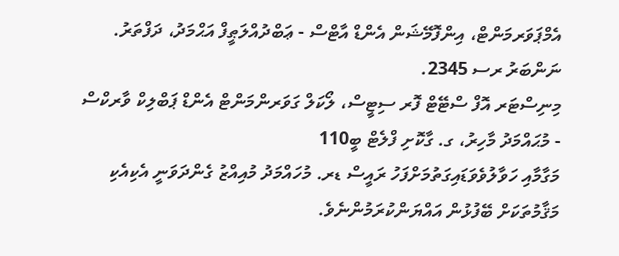އެމްޕަވަރމަންޓް، އިންފޮމޭޝަން އެންޑް އާޓްސް - ޢަބްދުއްލަޠީފް އަޙްމަދު، ދަފްތަރު. ނަންބަރު ރސ 2345.
މިނިސްޓަރ އޮފް ސްޓޭޓް ފޮރ ސިޓީސް، ލޯކަލް ގަވަރންމަންޓް އެންޑް ޕަބްލިކް ވާރކްސް - މުޙައްމަދު މާހިރު، ގ. ގާކޮށި ފްލެޓް ބީ110
މަގާމާއި ހަވާލުވެވަޑައިގަތުމަށްފަހު ރައީސް ޑރ. މުހައްމަދު މުއިއްޒު ގެންދަވަނީ އެކިއެކި މަޤާމުތަކަށް ބޭފުޅުން އައްޔަންކުރަމުންނެވެ.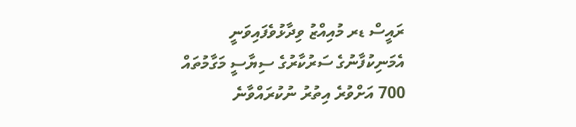ރައީސް ޑރ މުއިއްޒު ވިދާޅުވެފައިވަނީ އެމަނިކުފާނުގެ ސަރުކާރުގެ ސިޔާސީ މަގާމުތައް 700 އަށްވުރެ އިތުރު ނުކުރައްވާނެ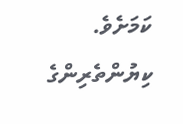ކަމަށެވެ.
ކިޔުންތެރިންގެ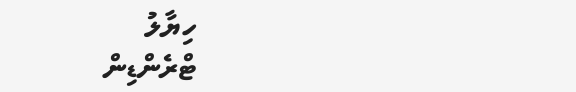ހިޔާލު
ޓްރެންޑިން